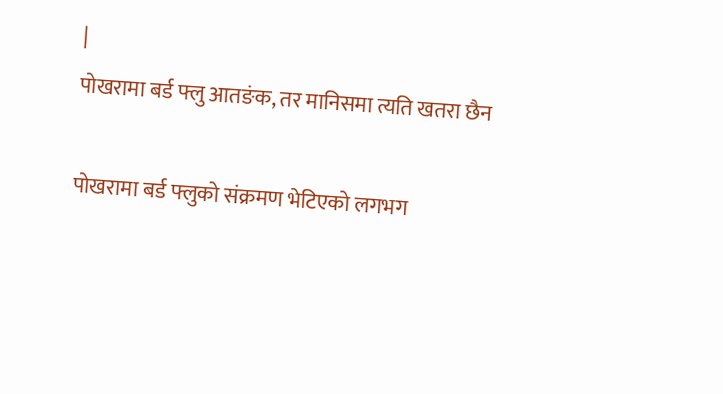|
पोखरामा बर्ड फ्लु आतङंक, तर मानिसमा त्यति खतरा छैन

पोखरामा बर्ड फ्लुको संक्रमण भेटिएको लगभग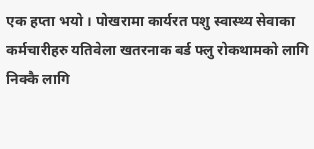एक हप्ता भयो । पोखरामा कार्यरत पशु स्वास्थ्य सेवाका कर्मचारीहरु यतिवेला खतरनाक बर्ड फ्लु रोकथामको लागि निक्कै लागि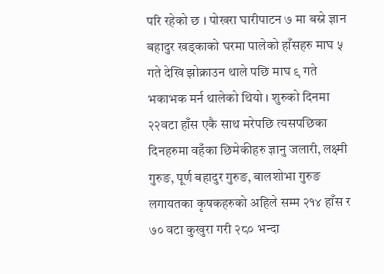परि रहेको छ । पोखरा घारीपाटन ७ मा बस्ने ज्ञान बहादुर खड्काको घरमा पालेको हाँसहरु माघ ५ गते देखि झोक्राउन थाले पछि माघ ९ गते भकाभक मर्न थालेको थियो । शुरुको दिनमा २२वटा हाँस एकै साथ मरेपछि त्यसपछिका दिनहरुमा वहँका छिमेकीहरु ज्ञानु जलारी, लक्ष्मी गुरुङ, पूर्ण बहादुर गुरुङ, बालशोभा गुरुङ लगायतका कृषकहरुको अहिले सम्म २१४ हाँस र ७० वटा कुखुरा गरी २८० भन्दा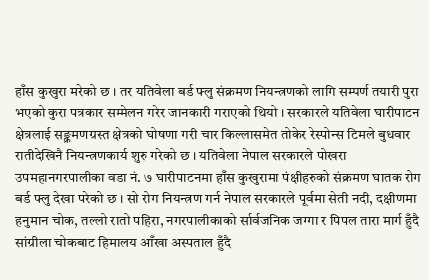हाँस कुखुरा मरेको छ । तर यतिवेला बर्ड फ्लु संक्रमण नियन्त्रणको लागि सम्पर्ण तयारी पुरा भएको कुरा पत्रकार सम्मेलन गरेर जानकारी गराएको थियो । सरकारले यतिवेला घारीपाटन क्षेत्रलाई सङ्क्रमणग्रस्त क्षेत्रको घोषणा गरी चार किल्लासमेत तोकेर रेस्पोन्स टिमले बुधवार रातीदेखिनै नियन्त्रणकार्य शुरु गरेको छ । यतिवेला नेपाल सरकारले पोखरा उपमहानगरपालीका वडा नं. ७ घारीपाटनमा हाँस कुखुरामा पंक्षीहरुको संक्रमण घातक रोग बर्ड फ्लु देखा परेको छ । सो रोग नियन्त्रण गर्न नेपाल सरकारले पूर्वमा सेती नदी, दक्षीणमा हनुमान चोक, तल्लो रातो पहिरा, नगरपालीकाको र्सार्वजनिक जग्गा र पिपल तारा मार्ग हुँदै सांग्रीला चोकबाट हिमालय आँखा अस्पताल हुँदै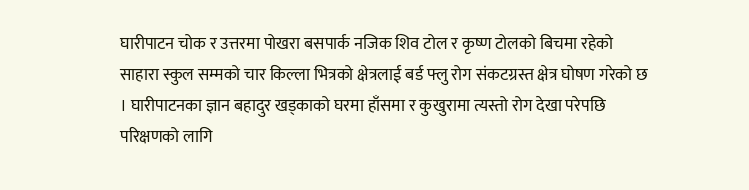घारीपाटन चोक र उत्तरमा पोखरा बसपार्क नजिक शिव टोल र कृष्ण टोलको बिचमा रहेको साहारा स्कुल सम्मको चार किल्ला भित्रको क्षेत्रलाई बर्ड फ्लु रोग संकटग्रस्त क्षेत्र घोषण गरेको छ । घारीपाटनका ज्ञान बहादुर खड्काको घरमा हाँसमा र कुखुरामा त्यस्तो रोग देखा परेपछि परिक्षणको लागि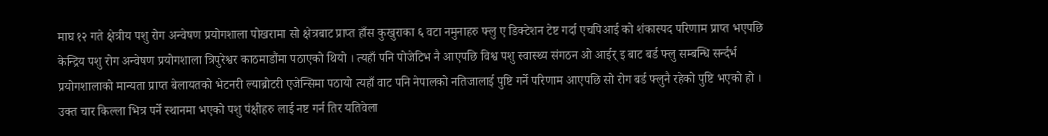माघ १२ गते क्षेत्रीय पशु रोग अन्वेषण प्रयोगशाला पोखरामा सो क्षेत्रबाट प्राप्त हाँस कुखुराका ६ वटा नमुनाहरु फ्लु ए डिक्टेशन टेष्ट गर्दा एचपिआई को शंकास्पद परिणाम प्राप्त भएपछि केन्द्रिय पशु रोग अन्वेषण प्रयोगशाला त्रिपुरेश्वर काठमाडौंमा पठाएको थियो । त्यहाँ पनि पोजेटिभ नै आएपछि विश्व पशु स्वास्थ्य संगठन ओ आईर् इ बाट बर्ड फ्लु सम्बन्धि सर्न्दर्भ प्रयोगशालाको मान्यता प्राप्त बेलायतको भेटनरी ल्याब्रोटरी एजेन्सिमा पठायो त्यहाँ वाट पनि नेपालको नतिजालाई पुष्टि गर्ने परिणाम आएपछि सो रोग बर्ड फ्लुनै रहेको पुष्टि भएको हो ।
उक्त चार किल्ला भित्र पर्ने स्थानमा भएको पशु पंक्षीहरु लाई नष्ट गर्न तिर यतिवेला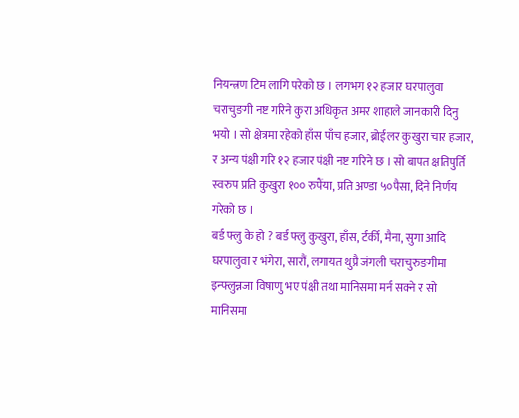नियन्त्रण टिम लागि परेको छ । लगभग १२ हजार घरपालुवा चराचुङगी नष्ट गरिने कुरा अधिकृत अमर शाहाले जानकारी दिनु भयो । सो क्षेत्रमा रहेको हाँस पाँच हजार, ब्रोईलर कुखुरा चार हजार, र अन्य पंक्षी गरि १२ हजार पंक्षी नष्ट गरिने छ । सो बापत क्षतिपुर्ति स्वरुप प्रति कुखुरा १०० रुपैंया, प्रति अण्डा ५०पैसा, दिने निर्णय गरेको छ ।
बर्ड फ्लु के हो ? बर्ड फ्लु कुखुरा, हाँस, र्टर्की, मैना, सुगा आदि घरपालुवा र भंगेरा, सारौं, लगायत थुप्रै जंगली चराचुरुङगीमा इन्फ्लुन्नजा विषाणु भए पंक्षी तथा मानिसमा मर्न सक्ने र सो मानिसमा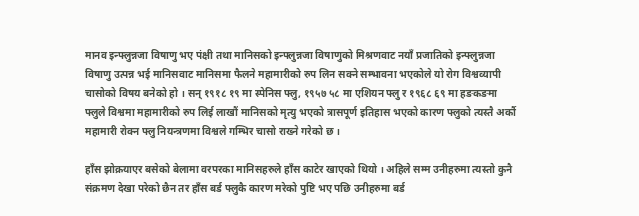मानव इन्फ्लुन्नजा विषाणु भए पंक्षी तथा मानिसको इन्फ्लुन्नजा विषाणुको मिश्रणवाट नयाँ प्रजातिको इन्फ्लुन्नजा विषाणु उत्पन्न भई मानिसवाट मानिसमा फैलने महामारीको रुप लिन सक्ने सम्भावना भएकोले यो रोग विश्वव्यापी चासोको विषय बनेको हो । सन् १९१८ १९ मा स्पेनिस फ्लु, १९५७ ५८ मा एशियन फ्लु र १९६८ ६९ मा हङकङमा फ्लुले विश्वमा महामारीको रुप लिई लाखौं मानिसको मृत्यु भएको त्रासपूर्ण इतिहास भएको कारण फ्लुको त्यस्तै अर्कौ महामारी रोक्न फ्लु नियन्त्रणमा विश्वले गम्भिर चासो राख्ने गरेको छ ।

हाँस झोक्रयाएर बसेको बेलामा वरपरका मानिसहरुले हाँस काटेर खाएको थियो । अहिले सम्म उनीहरुमा त्यस्तो कुनै संक्रमण देखा परेको छैन तर हाँस बर्ड फ्लुकै कारण मरेको पुष्टि भए पछि उनीहरुमा बर्ड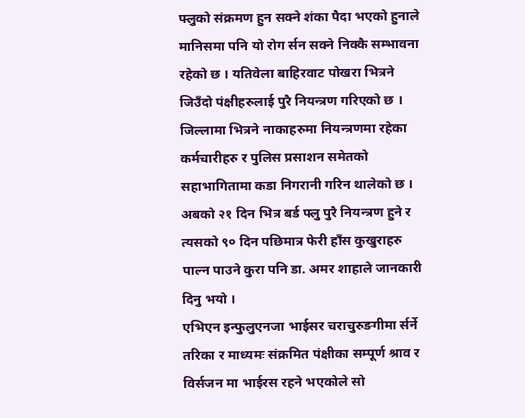फ्लुको संक्रमण हुन सक्ने शंका पैदा भएको हुनाले मानिसमा पनि यो रोग र्सन सक्ने निक्कै सम्भावना रहेको छ । यतिवेला बाहिरवाट पोखरा भित्रने जिउँदो पंक्षीहरुलाई पुरै नियन्त्रण गरिएको छ । जिल्लामा भित्रने नाकाहरुमा नियन्त्रणमा रहेका कर्मचारीहरु र पुलिस प्रसाशन समेतको सहाभागितामा कडा निगरानी गरिन थालेको छ । अबको २१ दिन भित्र बर्ड फ्लु पुरै नियन्त्रण हुने र त्यसको ९० दिन पछिमात्र फेरी हाँस कुखुराहरु पाल्न पाउने कुरा पनि डा. अमर शाहाले जानकारी दिनु भयो ।
एभिएन इन्फुलुएनजा भाईसर चराचुरुङगीमा र्सर्ने तरिका र माध्यमः संक्रमित पंक्षीका सम्पूर्ण श्राव र विर्सजन मा भाईरस रहने भएकोले सो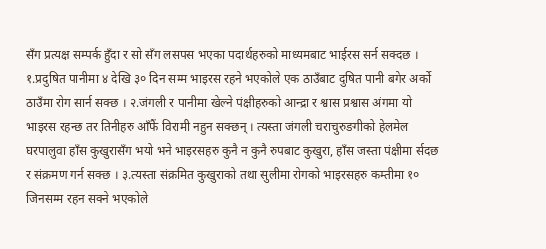सँग प्रत्यक्ष सम्पर्क हुँदा र सो सँग लसपस भएका पदार्थहरुको माध्यमबाट भाईरस सर्न सक्दछ । १.प्रदुषित पानीमा ४ देखि ३० दिन सम्म भाइरस रहने भएकोले एक ठाउँबाट दुषित पानी बगेर अर्को ठाउँमा रोग सार्न सक्छ । २.जंगली र पानीमा खेल्ने पंक्षीहरुको आन्द्रा र श्वास प्रश्वास अंगमा यो भाइरस रहन्छ तर तिनीहरु आँफैं विरामी नहुन सक्छन् । त्यस्ता जंगली चराचुरुङगीको हेलमेल घरपालुवा हाँस कुखुरासँग भयो भने भाइरसहरु कुनै न कुनै रुपबाट कुखुरा, हाँस जस्ता पंक्षीमा र्सदछ र संक्रमण गर्न सक्छ । ३.त्यस्ता संक्रमित कुखुराको तथा सुलीमा रोगको भाइरसहरु कम्तीमा १० जिनसम्म रहन सक्ने भएकोले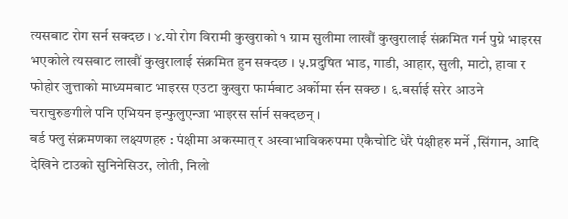त्यसबाट रोग सर्न सक्दछ । ४.यो रोग विरामी कुखुराको १ ग्राम सुलीमा लाखौं कुखुरालाई संक्रमित गर्न पुग्ने भाइरस भएकोले त्यसबाट लाखौं कुखुरालाई संक्रमित हुन सक्दछ । ५.प्रदुषित भाड, गाडी, आहार, सुली, माटो, हावा र फोहोर जुत्ताको माध्यमबाट भाइरस एउटा कुखुरा फार्मबाट अर्कोमा र्सन सक्छ । ६.बर्साई सरेर आउने चराचुरुङगीले पनि एभियन इन्फुलुएन्जा भाइरस र्सार्न सक्दछन् ।
बर्ड फ्लु संक्रमणका लक्ष्यणहरु : पंक्षीमा अकस्मात् र अस्वाभाविकरुपमा एकैचोटि धेरै पंक्षीहरु मर्ने ,सिंगान, आदि देखिने टाउको सुनिनेसिउर, लोती, निलो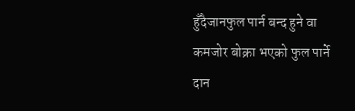हुँदैजानफुल पार्न बन्द हुने वा कमजोर बोक्रा भएको फुल पार्ने दान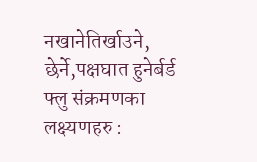नखानेतिर्खाउने, छेर्ने,पक्षघात हुनेर्बर्ड फ्लु संक्रमणका लक्ष्यणहरु :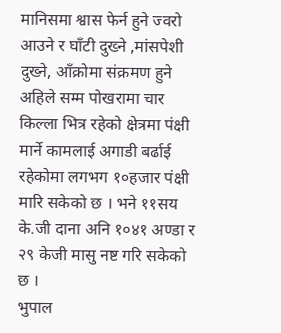मानिसमा श्वास फेर्न हुने ज्वरो आउने र घाँटी दुख्ने ,मांसपेशी दुख्ने, आँक्रोमा संक्रमण हुने अहिले सम्म पोखरामा चार किल्ला भित्र रहेको क्षेत्रमा पंक्षी मार्ने कामलाई अगाडी बर्ढाई रहेकोमा लगभग १०हजार पंक्षी मारि सकेको छ । भने ११सय के.जी दाना अनि १०४१ अण्डा र २९ केजी मासु नष्ट गरि सकेको छ ।
भुपाल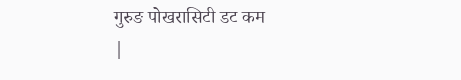गुरुङ पोखरासिटी डट कम
|